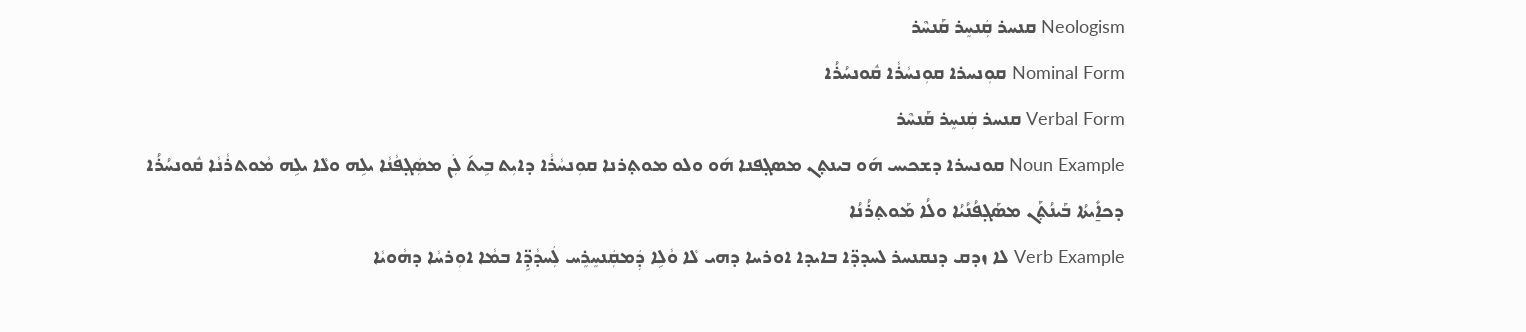Neologism ܩܢܚܪ ܩܲܢܚܸܪ ܩܰܢܚܶܪ
Nominal Form ܩܘܼܢܚܪܐ ܩܘܼܢܚܵܪܵܐ ܩܽܘܢܚܳܪܳܐ
Verbal Form ܩܢܚܪ ܩܲܢܚܸܪ ܩܰܢܚܶܪ
Noun Example ܩܘܢܚܪܐ ܕܫܟܝܚ ܗ݇ܘ ܒܝܢܬ̣ܢ ܡܣܓ̣ܦܢܐ ܗ݇ܘ ܘܠܘ ܡܘܬ̣ܪܢܐ ܩܘܼܢܚܵܪܵܐ ܕܐܝܼܬ ܒܹܝܬ݇ ܠܲܢ ܡܣܲܓ̣ܦܵܢܵܐ ܝܠܹܗ ܘܠܵܐ ܝܠܹܗ ܡܵܘܬܪܵܢܵܐ ܩܽܘܢܚܳܪܳܐ ܕܟܐ̱ܺܝܬܳܐ ܒܰܝܢܳܬ݂ܰܢ ܡܣܰܓ̣ܦܳܢܳܝܳܐ ܘܠܳܐ ܡܰܘܬ݂ܪܳܢܳܐ
Verb Example ܠܐ ܙܕܩ ܕܢܩܢܚܪ ܠܚܕܕ̈ܐ ܒܐܝܕܐ ܐܘܪܚܐ ܕܗܝ ܠܵܐ ܘܵܠܹܐ ܕܲܡܩܲܢܚܸܪܸܚ ܠܲܚܕܵܕܹ̈ܐ ܒܡܵܐ ܐܘܼܪܚܵܐ ܕܗܵܘܝܵܐ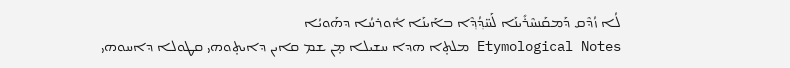ܠܳܐ ܙܳܕܶܩ ܕܰܡܩܰܢܚܶܪܺܝܢܰܐ ܠܰܚ̈ܕ݂ܳܕ݂ܶܐ ܒܐܰܝܢܰܐ ܐܽܘܪܚܳܐ ܕܗܰܘܝܳܐ
Etymological Notes ܡܠܬ̣ܐ ܗܕܐ ܚܫܝܠܐ ܡ̣ܢ ܫܡ ܩܐܝܢ ܕܐܝܬ̣ܘܗܝ ܩܛܘܠܐ ܕܐܚܘܗܝ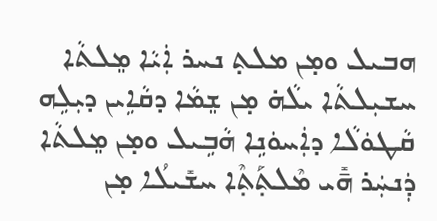ܗܒܝܠ ܘܡ̣ܢ ܡܠܬ̣ ܢܚܪ ܐܲܝܵܐ ܡܸܠܬܵܐ ܚܫܝܼܠܬܵܐ ܝܠܵܗ݁ ܡ̣ܢ ܫܸܡܵܐ ܕܩܵܐܹܝܢ ܕܝܼܠܹܗ ܩܵܛܘܿܠܵܐ ܕܐܲܚܘܿܢܹܐ ܗܵܒܹܝܠ ܘܡ̣ܢ ܡܸܠܬܵܐ ܕܲܢܚܲܪ ܗ̄ܺܝ ܡܶܠܬ݂ܰܬ݂ܶܐ ܚܫܺܝܠܳܐ ܡ̣ܢ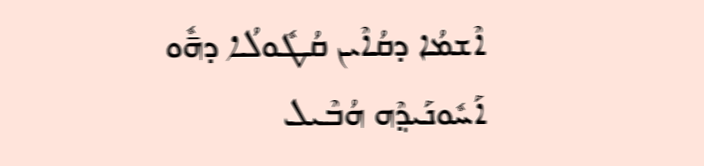ܐܶܫܡܳܐ ܕܩܳܐܶܝܢ ܩܳܛܽܘܠܳܐ ܕܗ̄ܽܘ ܐܰܚܽܘܢܰܝܕ݂ܶܗ ܗܳܒܶܝܠ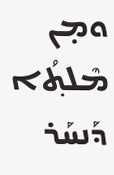ܘܡ̣ܢ ܡܶܠܬ݂ܳܐ ܕܰܢܚܰܪ